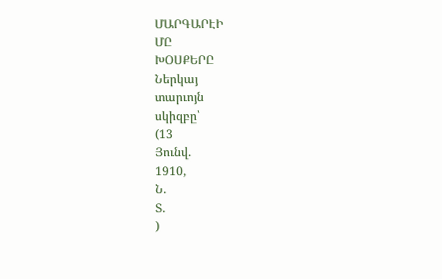ՄԱՐԳԱՐԷԻ
ՄԸ
ԽՕՍՔԵՐԸ
Ներկայ
տարւոյն
սկիզբը՝
(13
Յունվ.
1910,
Ն.
Տ.
)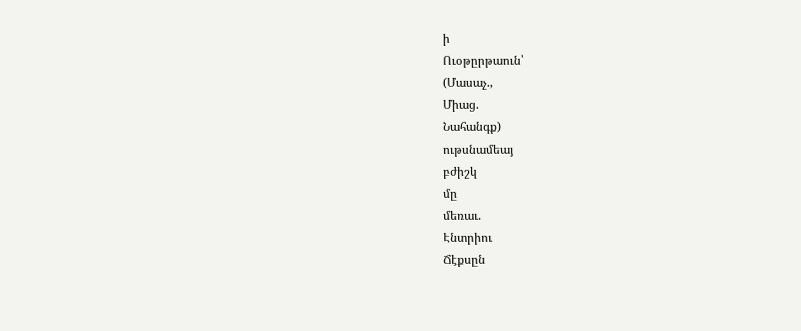ի
Ուօթըրթաուն՝
(Մասաչ.,
Միաց.
Նահանգք)
ութսնամեայ
բժիշկ
մը
մեռաւ.
Էնտրիու
Ճէքսըն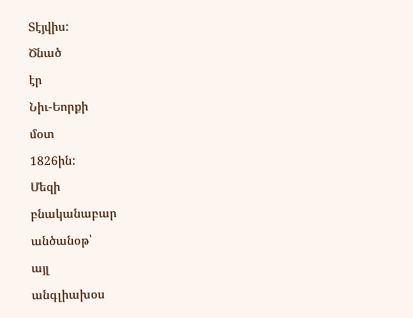Տէյվիս:
Ծնած
էր
Նիւ-Եորքի
մօտ
1826ին:
Մեզի
բնականաբար
անծանօթ՝
այլ
անգլիախօս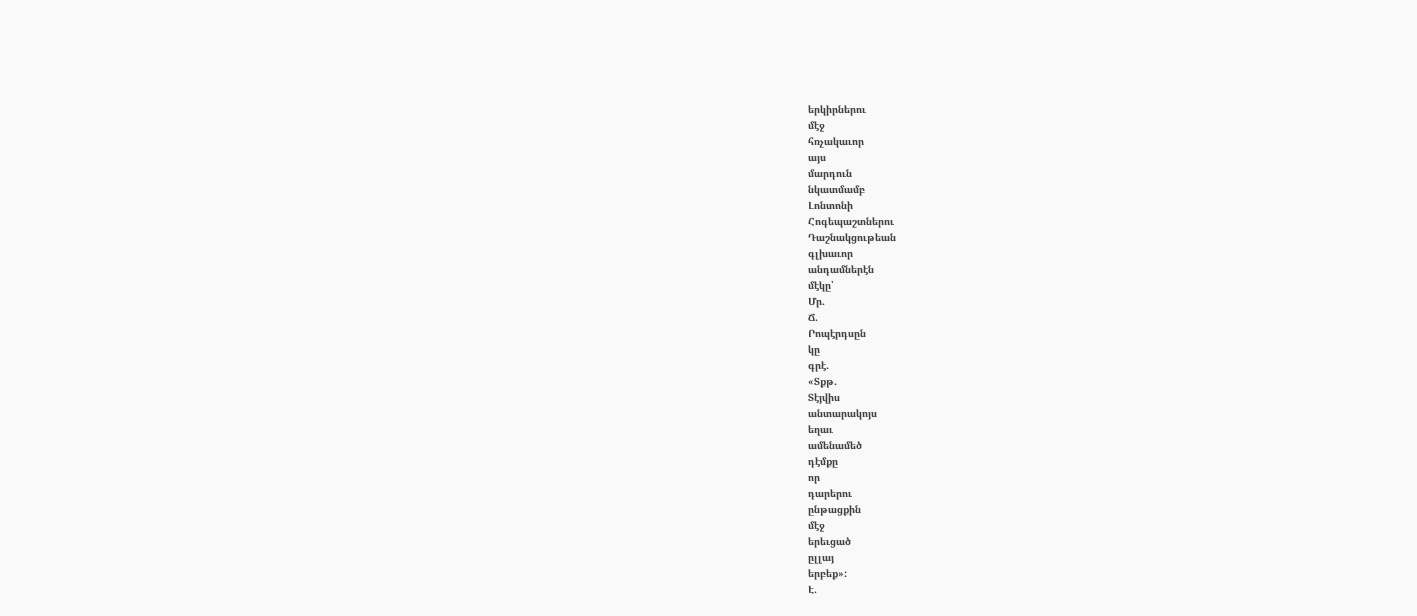երկիրներու
մէջ
հռչակաւոր
այս
մարդուն
նկատմամբ
Լոնտոնի
Հոգեպաշտներու
Դաշնակցութեան
գլխաւոր
անդամներէն
մէկը՝
Մր.
Ճ.
Րոպէրդսըն
կը
գրէ.
«Տքթ.
Տէյվիս
անտարակոյս
եղաւ
ամենամեծ
դէմքը
որ
դարերու
ընթացքին
մէջ
երեւցած
ըլլայ
երբեք»:
Է.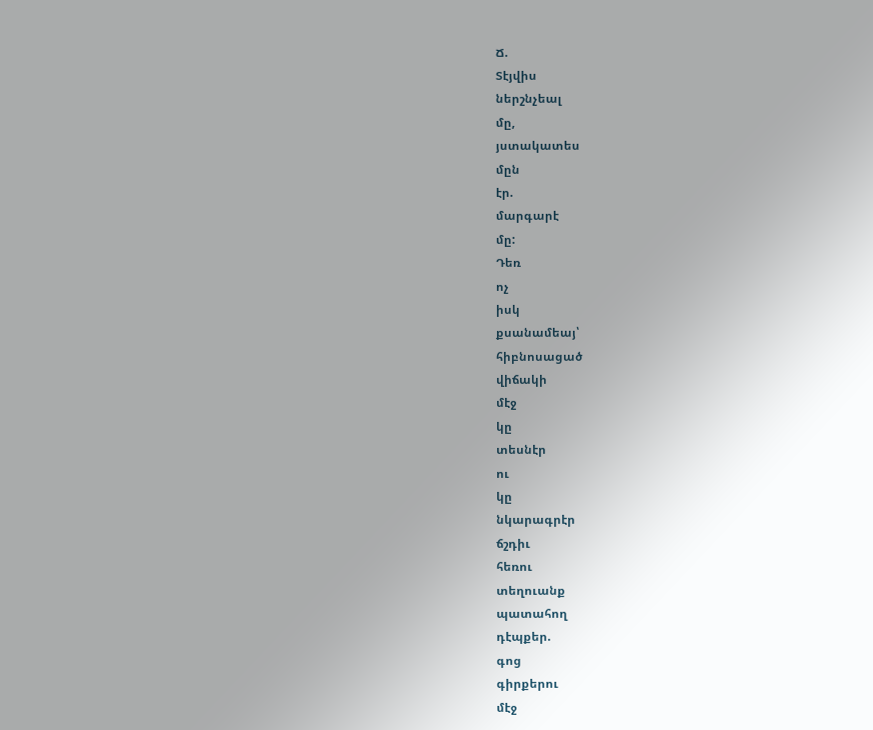Ճ.
Տէյվիս
ներշնչեալ
մը,
յստակատես
մըն
էր.
մարգարէ
մը:
Դեռ
ոչ
իսկ
քսանամեայ՝
հիբնոսացած
վիճակի
մէջ
կը
տեսնէր
ու
կը
նկարագրէր
ճշդիւ
հեռու
տեղուանք
պատահող
դէպքեր.
գոց
գիրքերու
մէջ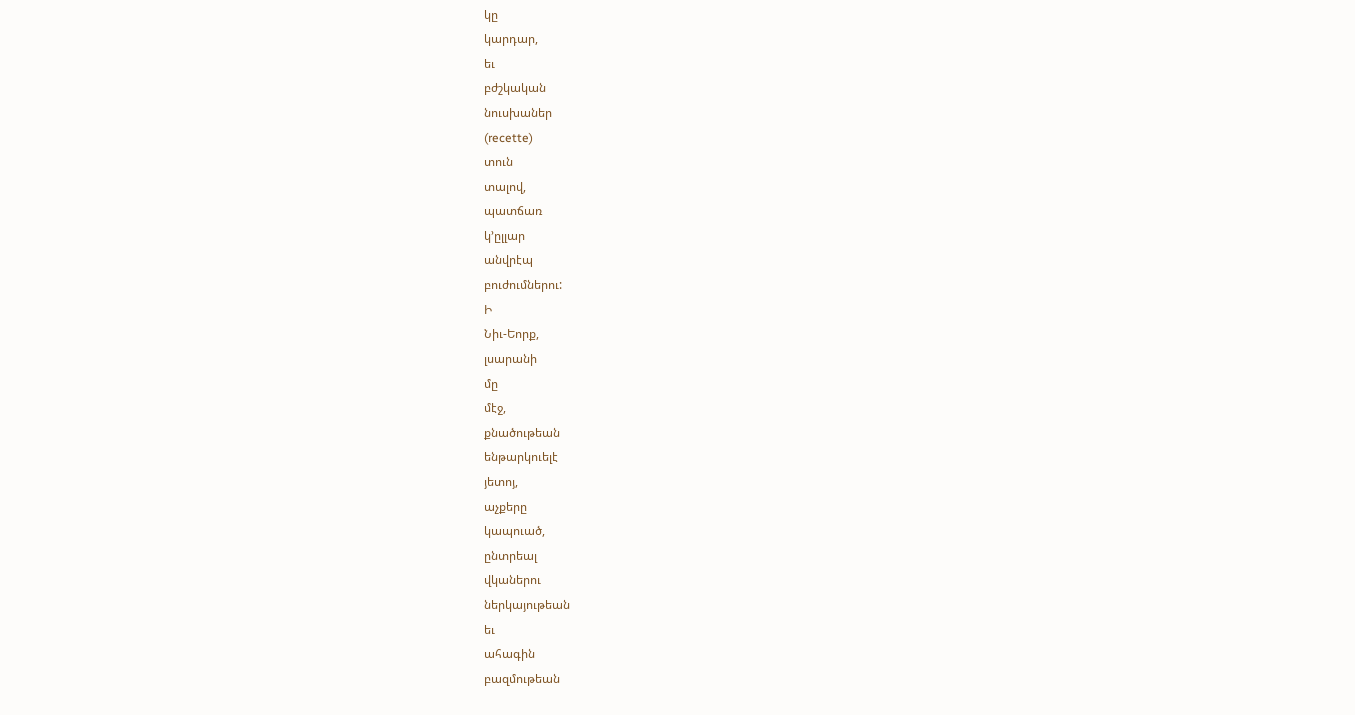կը
կարդար,
եւ
բժշկական
նուսխաներ
(recette)
տուն
տալով,
պատճառ
կ’ըլլար
անվրէպ
բուժումներու:
Ի
Նիւ-Եորք,
լսարանի
մը
մէջ,
քնածութեան
ենթարկուելէ
յետոյ,
աչքերը
կապուած,
ընտրեալ
վկաներու
ներկայութեան
եւ
ահագին
բազմութեան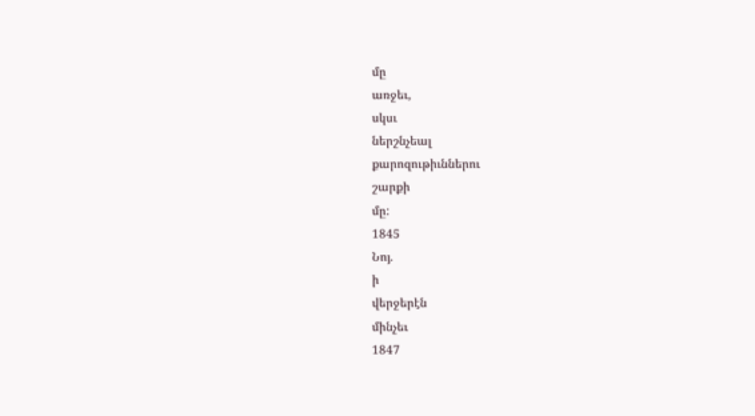մը
առջեւ,
սկսւ
ներշնչեալ
քարոզութիւններու
շարքի
մը:
1845
Նոյ.
ի
վերջերէն
մինչեւ
1847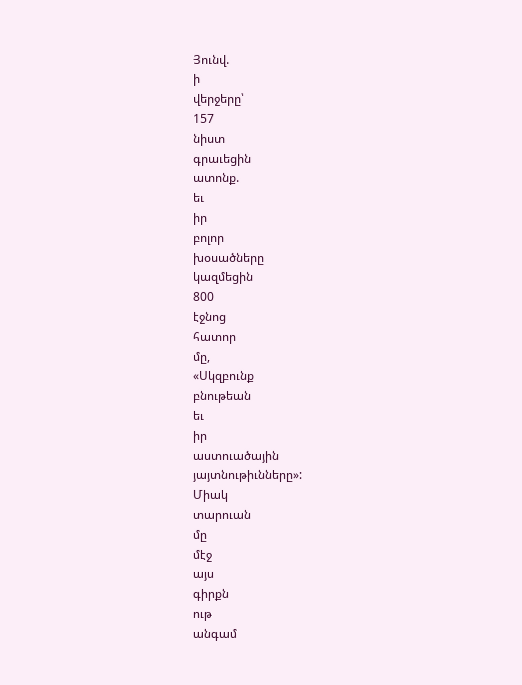Յունվ.
ի
վերջերը՝
157
նիստ
գրաւեցին
ատոնք.
եւ
իր
բոլոր
խօսածները
կազմեցին
800
էջնոց
հատոր
մը,
«Սկզբունք
բնութեան
եւ
իր
աստուածային
յայտնութիւնները»:
Միակ
տարուան
մը
մէջ
այս
գիրքն
ութ
անգամ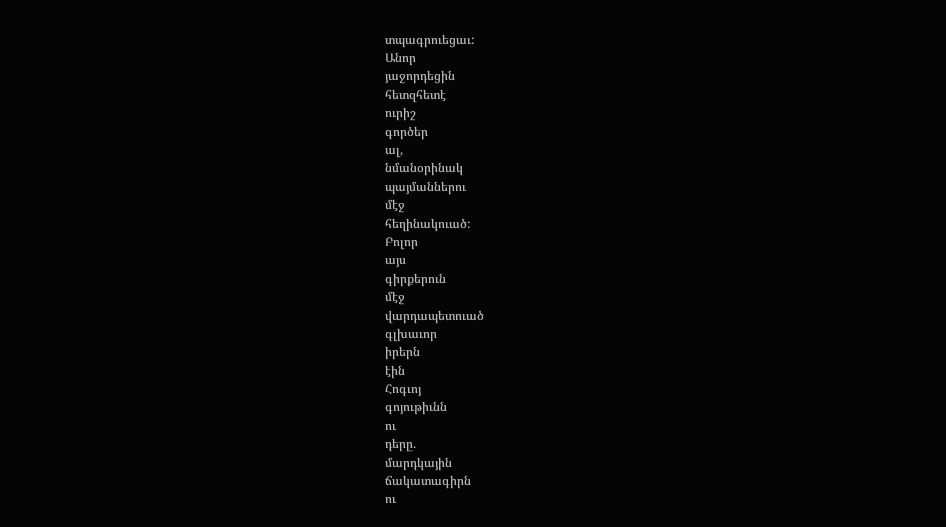տպագրուեցաւ:
Անոր
յաջորդեցին
հետզհետէ
ուրիշ
գործեր
ալ,
նմանօրինակ
պայմաններու
մէջ
հեղինակուած:
Բոլոր
այս
գիրքերուն
մէջ
վարդապետուած
գլխաւոր
իրերն
էին
Հոգւոյ
գոյութիւնն
ու
դերը.
մարդկային
ճակատագիրն
ու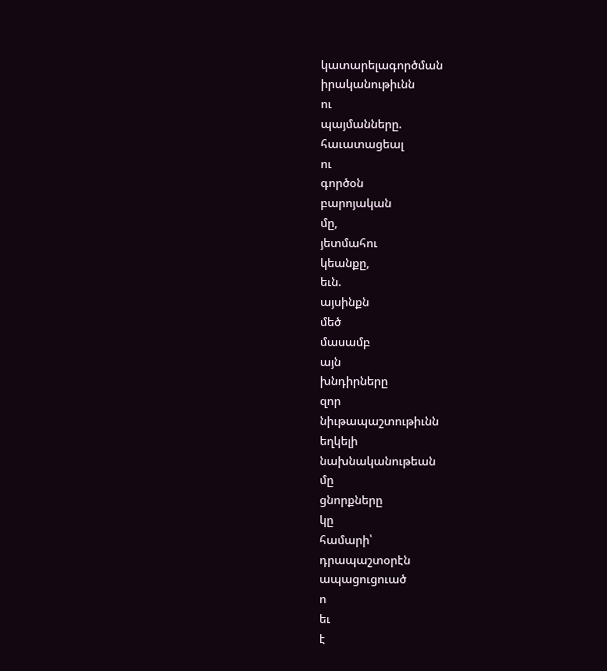կատարելագործման
իրականութիւնն
ու
պայմանները.
հաւատացեալ
ու
գործօն
բարոյական
մը,
յետմահու
կեանքը,
եւն.
այսինքն
մեծ
մասամբ
այն
խնդիրները
զոր
նիւթապաշտութիւնն
եղկելի
նախնականութեան
մը
ցնորքները
կը
համարի՝
դրապաշտօրէն
ապացուցուած
ո
եւ
է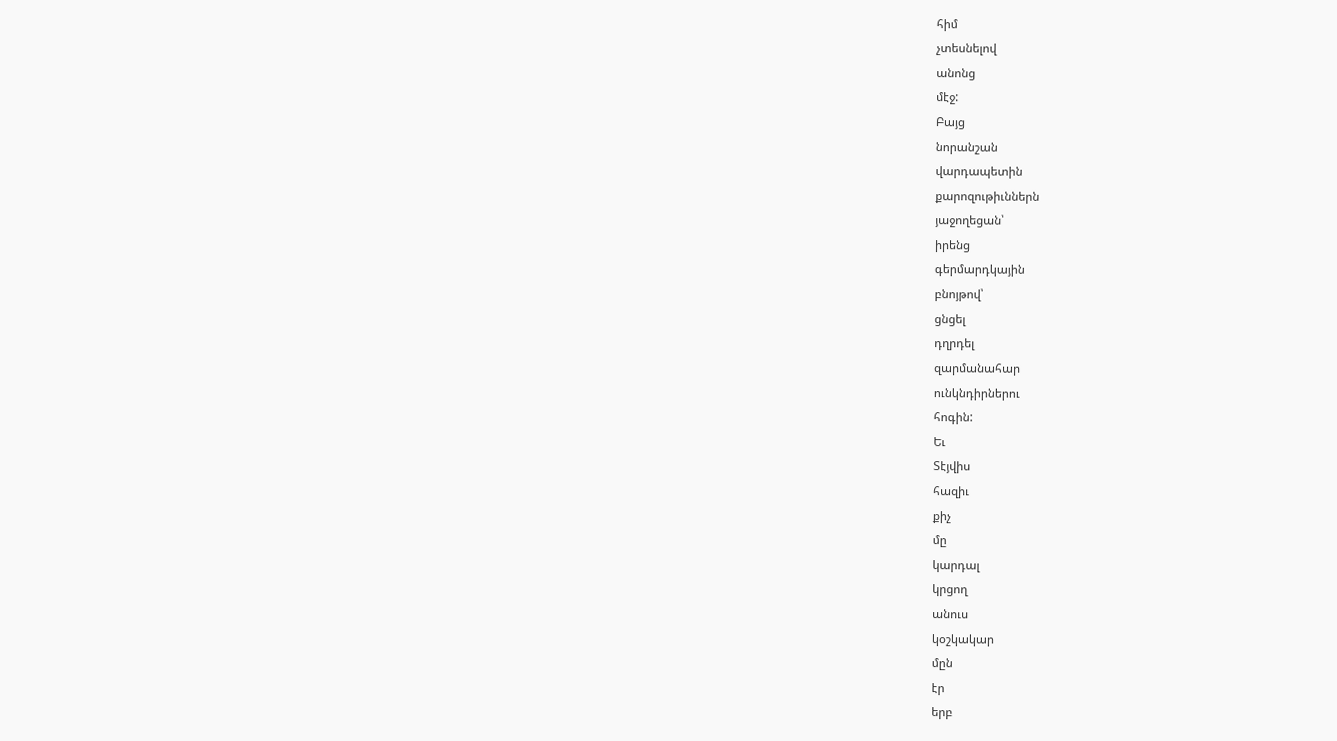հիմ
չտեսնելով
անոնց
մէջ:
Բայց
նորանշան
վարդապետին
քարոզութիւններն
յաջողեցան՝
իրենց
գերմարդկային
բնոյթով՝
ցնցել
դղրդել
զարմանահար
ունկնդիրներու
հոգին:
Եւ
Տէյվիս
հազիւ
քիչ
մը
կարդալ
կրցող
անուս
կօշկակար
մըն
էր
երբ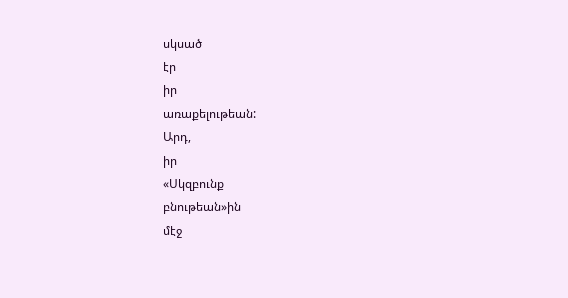սկսած
էր
իր
առաքելութեան:
Արդ,
իր
«Սկզբունք
բնութեան»ին
մէջ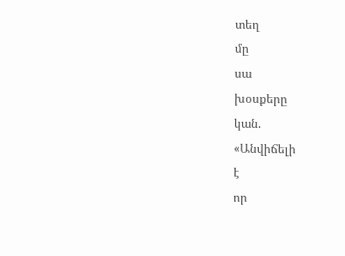տեղ
մը
սա
խօսքերը
կան.
«Անվիճելի
է
որ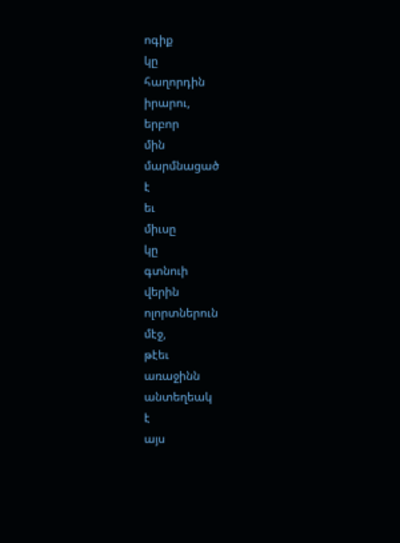ոգիք
կը
հաղորդին
իրարու,
երբոր
մին
մարմնացած
է
եւ
միւսը
կը
գտնուի
վերին
ոլորտներուն
մէջ,
թէեւ
առաջինն
անտեղեակ
է
այս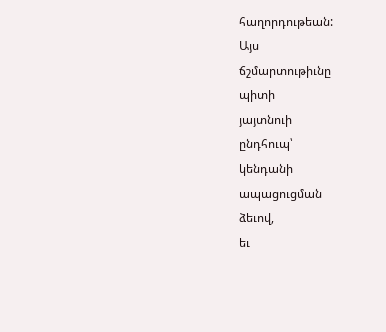հաղորդութեան:
Այս
ճշմարտութիւնը
պիտի
յայտնուի
ընդհուպ՝
կենդանի
ապացուցման
ձեւով,
եւ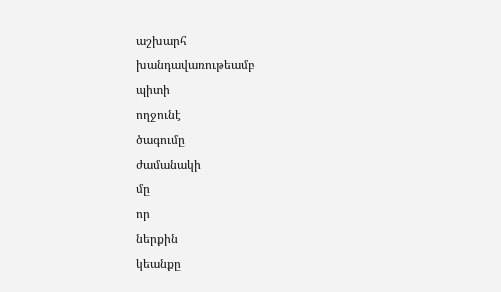աշխարհ
խանդավառութեամբ
պիտի
ողջունէ
ծագումը
ժամանակի
մը
որ
ներքին
կեանքը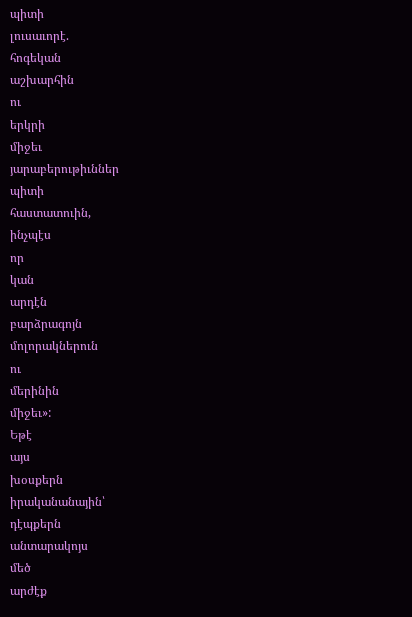պիտի
լուսաւորէ.
հոգեկան
աշխարհին
ու
երկրի
միջեւ
յարաբերութիւններ
պիտի
հաստատուին,
ինչպէս
որ
կան
արդէն
բարձրագոյն
մոլորակներուն
ու
մերինին
միջեւ»:
Եթէ
այս
խօսքերն
իրականանային՝
դէպքերն
անտարակոյս
մեծ
արժէք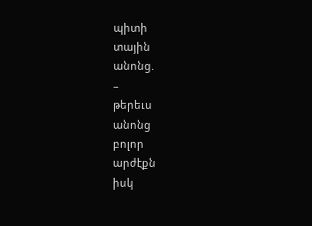պիտի
տային
անոնց.
–
թերեւս
անոնց
բոլոր
արժէքն
իսկ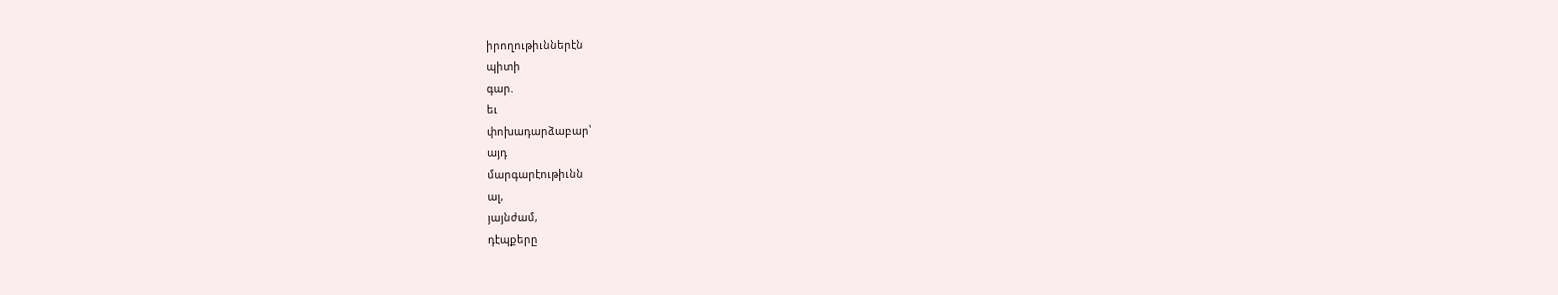իրողութիւններէն
պիտի
գար.
եւ
փոխադարձաբար՝
այդ
մարգարէութիւնն
ալ,
յայնժամ,
դէպքերը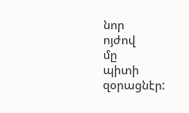նոր
ոյժով
մը
պիտի
զօրացնէր: